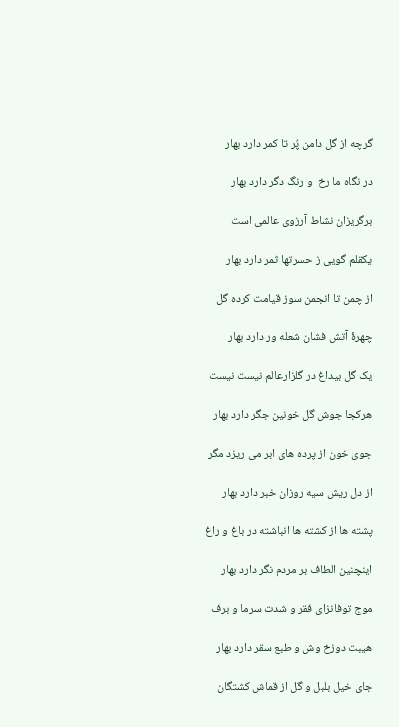گرچه از گل دامن پُر تا کمر دارد بهار

در نگاه ما رخ  و رنگ دگر دارد بهار

برگریزان نشاط آرزوی عالمی است

یکقلم گویی ز حسرتها ثمر دارد بهار

از چمن تا انجمن سوز قیامت کرده گل

چهرۀ آتش فشان شعله ور دارد بهار

یک گل بیداغ در گلزارعالم نیست نیست

هرکجا جوش گل خونین جگر دارد بهار

جوی خون از پرده های ابر می ریزد مگر

از دل ریش سیه روزان خبر دارد بهار

پشته ها از کشته ها انباشته در باغ و راغ

اینچنین الطاف بر مردم نگر دارد بهار

موج توفانزای فقر و شدت سرما و برف

هیبت دوزخ وش و طبع سقر دارد بهار

جای خیل بلبل و گل از قماش کشتگان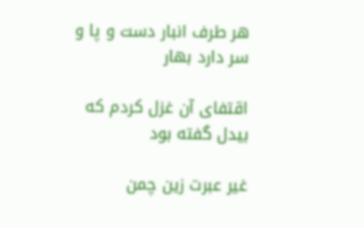هر طرف انبار دست و پا و سر دارد بهار

اقتفای آن غزل کردم که بیدل گفته بود

غیر عبرت زین چمن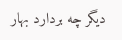دیگر چه بردارد بهار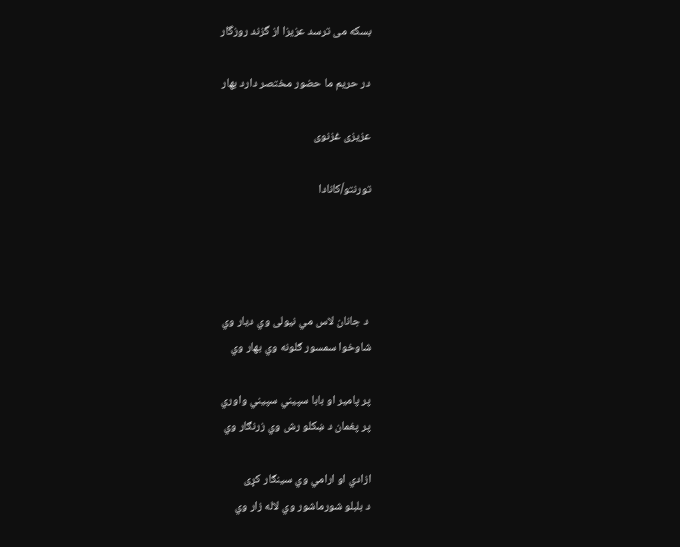بسکه می ترسد عزیزا از گزند روزگار

در حریم ما حضور مختصر دارد بهار

عزیزی غزنوی

تورنتو/کانادا




 د جانان لاس مي نیولی وي دیار وي
شاوخوا سمسور ګلونه وي بهار وي

پر پامیر او بابا سپیني سپيني واوري
پر پغمان د ښکلو رش وي زرنګار وي

ازادي او ارامي وي سینګار کړی
د بلبلو شورماشور وي لاله زار وي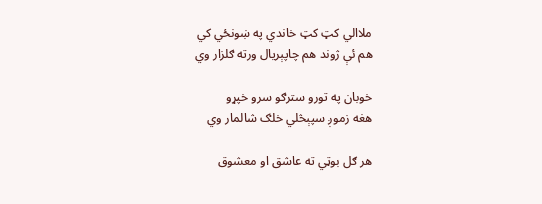ملاالي کټ کټ خاندي په ښونځي کي
هم ئې ژوند هم چاپېریال ورته ګلزار وي

خوبان په تورو سترګو سرو خپړو
هغه زموږ سپېڅلي خلګ شالمار وي

هر ګل بوټي ته عاشق او معشوق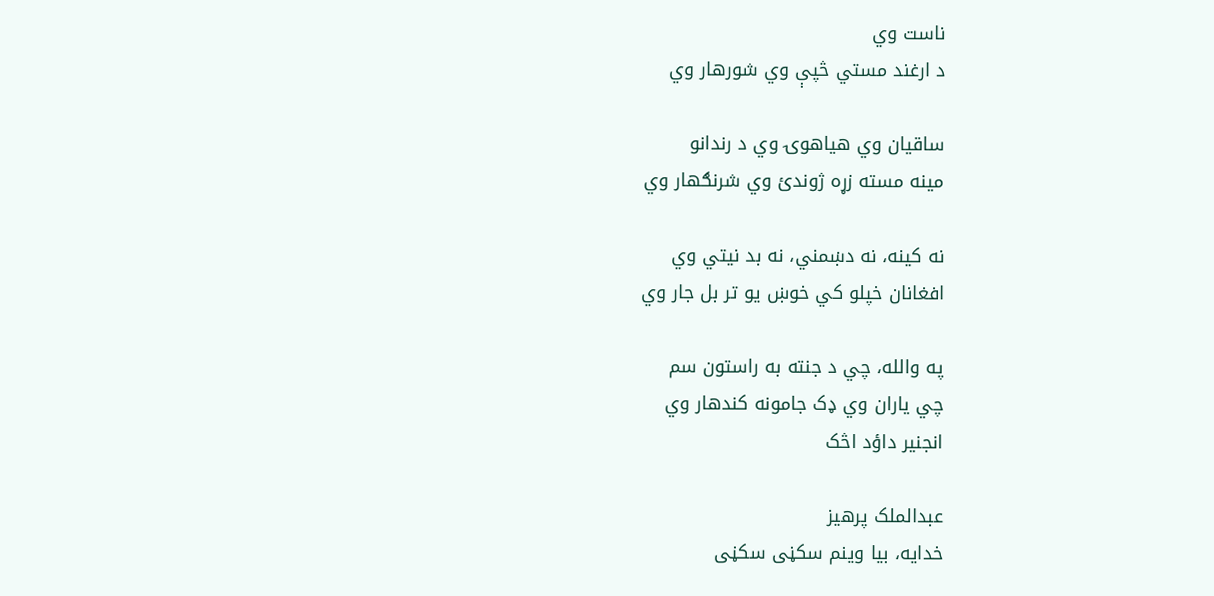ناست وي
د ارغند مستي څپې وي شورهار وي

ساقیان وي هیاهوۍ وي د رندانو
مینه مسته زړه ژوندئ وي شرنګهار وي

نه کینه، نه دښمني، نه بد نیتي وي
افغانان خپلو کي خوښ یو تر بل جار وي

په والله، چي د جنته به راستون سم
چي یاران وي ډک جامونه کندهار وي
انجنیر داؤد اڅک

عبدالملک پرهیز
خدایه، بیا وینم سکڼی سکڼی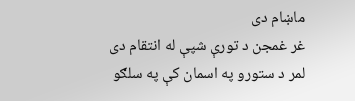ماښام دی
غر غمجن د تورې شپې له انتقام دی
لمر د ستورو په اسمان کې په سلګو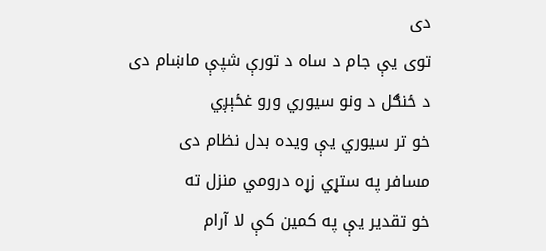دی
توی یې جام د ساه د تورې شپې ماښام دی
د ځنګل د ونو سیوري ورو غځېږي
خو تر سیوري یې ویده بدل نظام دی
مسافر په ستړي زړه درومي منزل ته
خو تقدیر یې په کمین کې لا آرام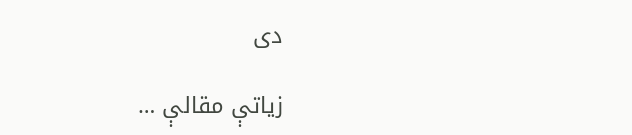دی

زیاتې مقالې …